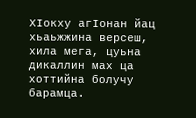ХӀокху агӀонан йац хьаьжжина версеш, хила мега, цуьна дикаллин мах ца хоттийна болучу барамца.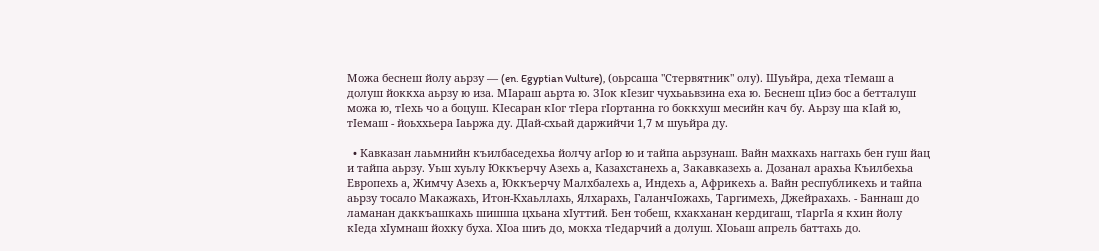Можа беснеш йолу аьрзу — (en. Egyptian Vulture), (оьрсаша "Стервятник" олу). Шуьйра, деха тIемаш а долуш йоккха аьрзу ю иза. МIараш аьрта ю. ЗIок кIезиг чухьаьвзина еха ю. Беснеш цIиэ бос а бетталуш можа ю, тIехь чо а боцуш. КIесаран кIог тIера гIортанна го боккхуш месийн кач бу. Аьрзу ша кIай ю, тIемаш - йоьххьера Iаьржа ду. ДIай-схьай даржийчи 1,7 м шуьйра ду.

  • Кавказан лаьмнийн къилбаседехьа йолчу агIор ю и тайпа аьрзунаш. Вайн махкахь наггахь бен гуш йац и тайпа аьрзу. Уьш хуьлу Юккъерчу Азехь а, Казахстанехь а, Закавказехь а. Дозанал арахьа Къилбехьа Европехь а, Жимчу Азехь а, Юккъерчу Малхбалехь а, Индехь а, Африкехь а. Вайн республикехь и тайпа аьрзу тосало Макажахь, Итон-Кхаьллахь, Ялхарахь, ГаланчIожахь, Таргимехь, Джейрахахь. - Баннаш до ламанан даккъашкахь шишша цхьана хIуттий. Бен тобеш, кхакханан кердигаш, тIаргIа я кхин йолу кIеда хIумнаш йохку буха. ХIоа шиъ до, мокха тIедарчий а долуш. ХIоьаш апрель баттахь до.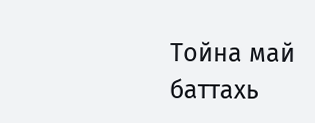Тойна май баттахь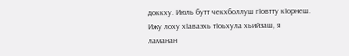доккху. Июль бутт чекхболлуш гIовтту кIорнеш. Ижу лоху хIаваэхь тIоьхула хьийзаш, я ламанан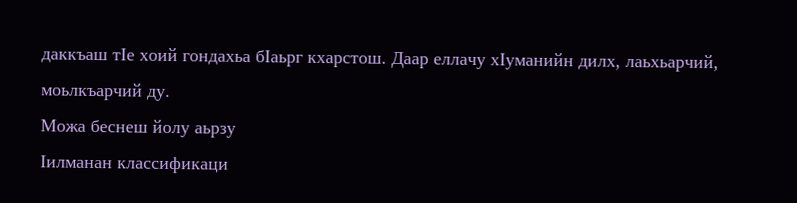даккъаш тIе хоий гондахьа бIаьрг кхарстош. Даар еллачу хIуманийн дилх, лаьхьарчий, моьлкъарчий ду.
Можа беснеш йолу аьрзу
Ӏилманан классификаци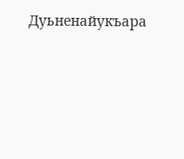Дуьненайукъара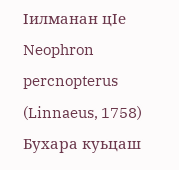Ӏилманан цӀе
Neophron percnopterus (Linnaeus, 1758)
Бухара куьцаш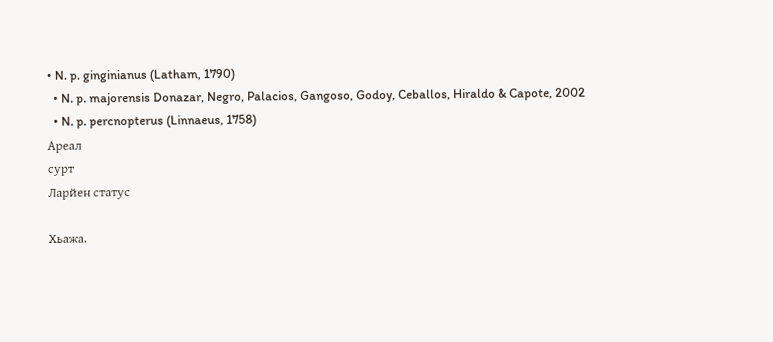• N. p. ginginianus (Latham, 1790)
  • N. p. majorensis Donazar, Negro, Palacios, Gangoso, Godoy, Ceballos, Hiraldo & Capote, 2002
  • N. p. percnopterus (Linnaeus, 1758)
Ареал
сурт
Ларйен статус

Хьажа.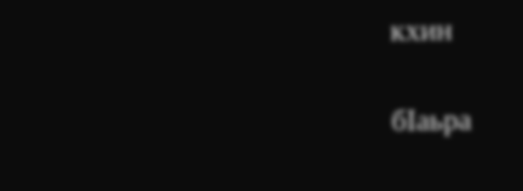кхин

бӀаьра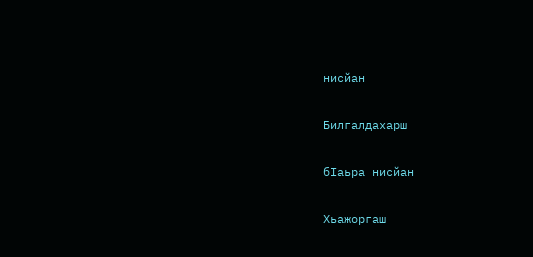нисйан

Билгалдахарш

бӀаьра нисйан

Хьажоргаш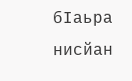бӀаьра нисйан